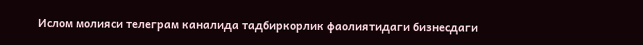Ислом молияси телеграм каналида тадбиркорлик фаолиятидаги бизнесдаги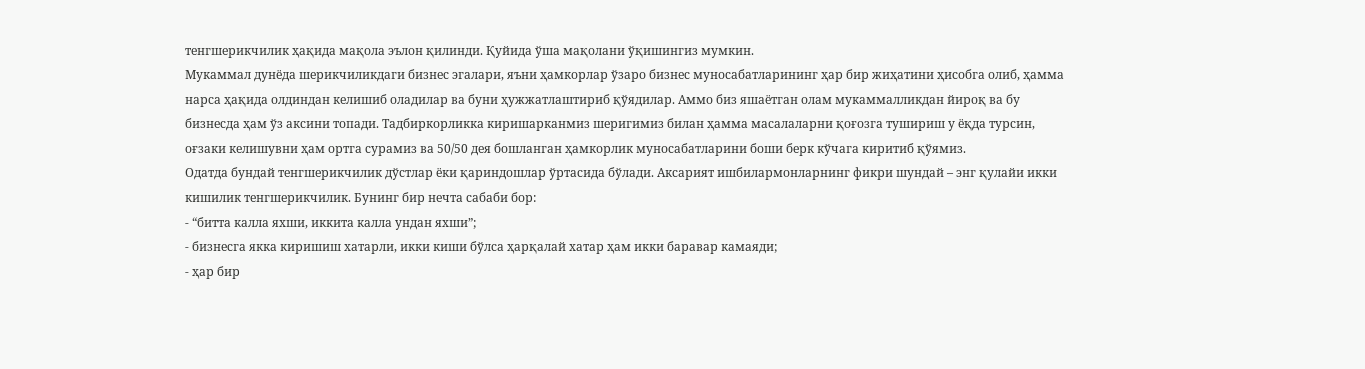тенгшерикчилик ҳақида мақола эълон қилинди. Қуйида ўша мақолани ўқишингиз мумкин.
Мукаммал дунёда шерикчиликдаги бизнес эгалари, яъни ҳамкорлар ўзаро бизнес муносабатларининг ҳар бир жиҳатини ҳисобга олиб, ҳамма нарса ҳақида олдиндан келишиб оладилар ва буни ҳужжатлаштириб қўядилар. Аммо биз яшаётган олам мукаммалликдан йироқ ва бу бизнесда ҳам ўз аксини топади. Тадбиркорликка киришарканмиз шеригимиз билан ҳамма масалаларни қоғозга тушириш у ёқда турсин, оғзаки келишувни ҳам ортга сурамиз ва 50/50 дея бошланган ҳамкорлик муносабатларини боши берк кўчага киритиб қўямиз.
Одатда бундай тенгшерикчилик дўстлар ёки қариндошлар ўртасида бўлади. Аксарият ишбилармонларнинг фикри шундай – энг қулайи икки кишилик тенгшерикчилик. Бунинг бир нечта сабаби бор:
- “битта калла яхши, иккита калла ундан яхши”;
- бизнесга якка киришиш хатарли, икки киши бўлса ҳарқалай хатар ҳам икки баравар камаяди;
- ҳар бир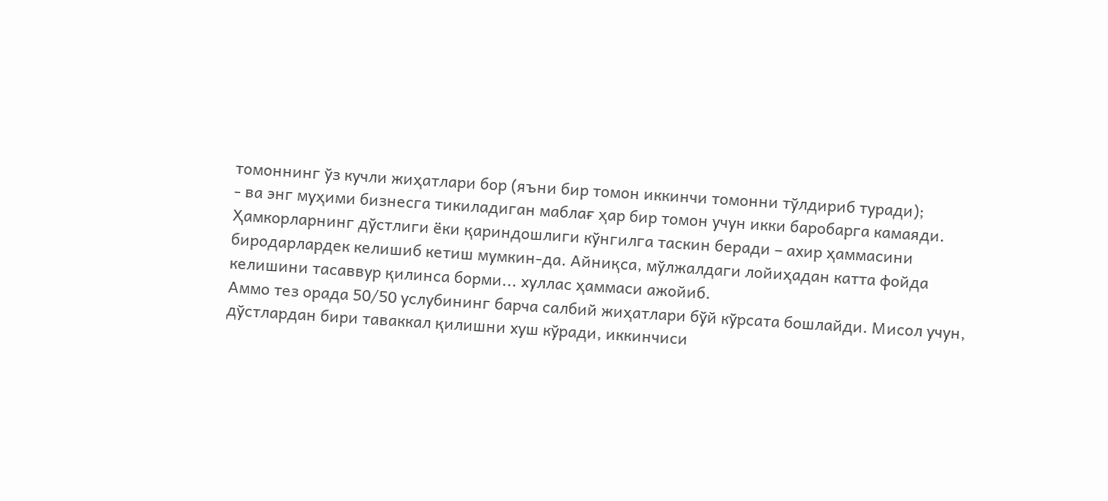томоннинг ўз кучли жиҳатлари бор (яъни бир томон иккинчи томонни тўлдириб туради);
- ва энг муҳими бизнесга тикиладиган маблағ ҳар бир томон учун икки баробарга камаяди.
Ҳамкорларнинг дўстлиги ёки қариндошлиги кўнгилга таскин беради – ахир ҳаммасини биродарлардек келишиб кетиш мумкин-да. Айниқса, мўлжалдаги лойиҳадан катта фойда келишини тасаввур қилинса борми... хуллас ҳаммаси ажойиб.
Аммо тез орада 50/50 услубининг барча салбий жиҳатлари бўй кўрсата бошлайди. Мисол учун, дўстлардан бири таваккал қилишни хуш кўради, иккинчиси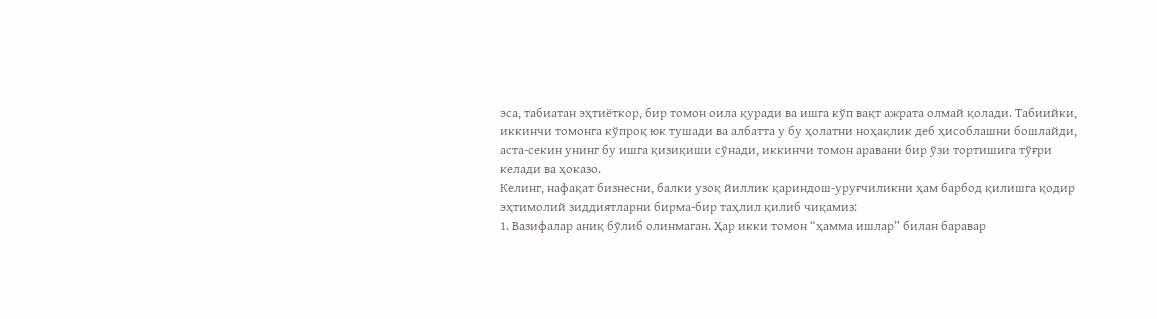эса, табиатан эҳтиёткор, бир томон оила қуради ва ишга кўп вақт ажрата олмай қолади. Табиийки, иккинчи томонга кўпроқ юк тушади ва албатта у бу ҳолатни ноҳақлик деб ҳисоблашни бошлайди, аста-секин унинг бу ишга қизиқиши сўнади, иккинчи томон аравани бир ўзи тортишига тўғри келади ва ҳоказо.
Келинг, нафақат бизнесни, балки узоқ йиллик қариндош-уруғчиликни ҳам барбод қилишга қодир эҳтимолий зиддиятларни бирма-бир таҳлил қилиб чиқамиз:
1. Вазифалар аниқ бўлиб олинмаган. Ҳар икки томон “ҳамма ишлар” билан баравар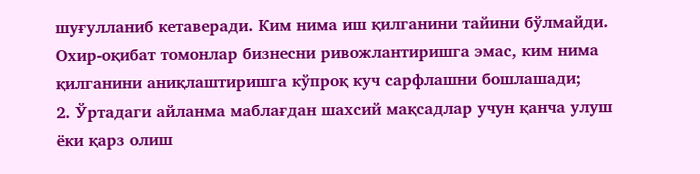шуғулланиб кетаверади. Ким нима иш қилганини тайини бўлмайди. Охир-оқибат томонлар бизнесни ривожлантиришга эмас, ким нима қилганини аниқлаштиришга кўпроқ куч сарфлашни бошлашади;
2. Ўртадаги айланма маблағдан шахсий мақсадлар учун қанча улуш ёки қарз олиш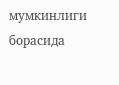мумкинлиги борасида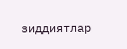зиддиятлар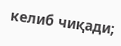келиб чиқади;